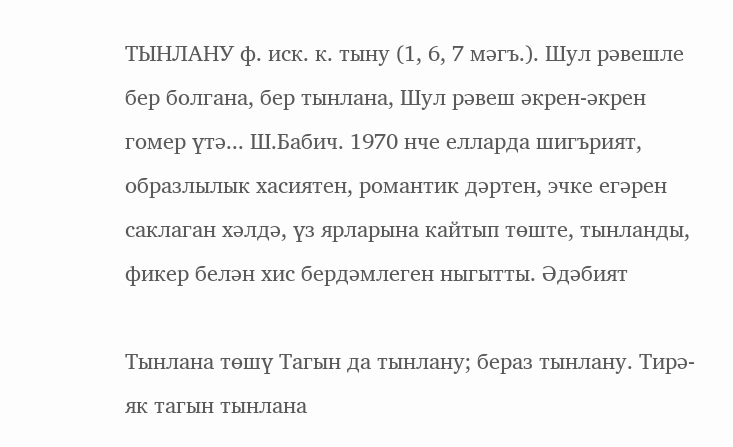ТЫНЛАНУ ф. иск. к. тыну (1, 6, 7 мәгъ.). Шул рәвешле бер болгана, бер тынлана, Шул рәвеш әкрен-әкрен гомер үтә... Ш.Бабич. 1970 нче елларда шигърият, образлылык хасиятен, романтик дәртен, эчке егәрен саклаган хәлдә, үз ярларына кайтып төште, тынланды, фикер белән хис бердәмлеген ныгытты. Әдәбият

Тынлана төшү Тагын да тынлану; бераз тынлану. Тирә-як тагын тынлана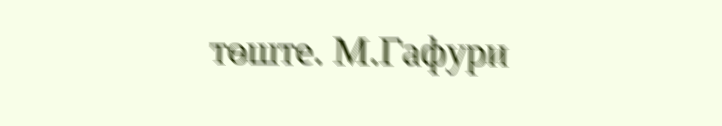төште. М.Гафури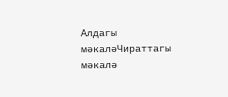Алдагы мәкаләЧираттагы мәкалә